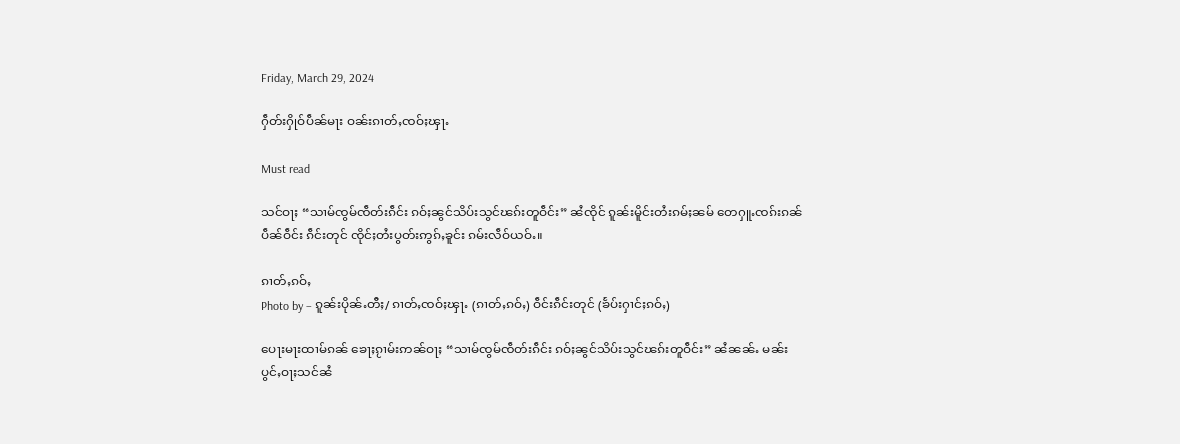Friday, March 29, 2024

ႁဵတ်းႁိုဝ်ပဵၼ်မႃး ဝၼ်းၵၢတ်ႇၸဝ်ႈၾႃႉ

Must read

သင်ဝႃႈ “သၢမ်ၸွမ်ၸဵတ်းၵဵင်း ၵဝ်ႈၼွင်သိပ်းသွင်ၽၵ်းတူဝဵင်း” ၼႆၸိုင် ၵူၼ်းမိူင်းတႆးၵမ်ႈၼမ် တေႁူႉၸၵ်းၵၼ် ပဵၼ်ဝဵင်း ၵဵင်းတုင် ၸိုင်ႈတႆးပွတ်းဢွၵ်ႇၶူင်း ၵမ်းလဵဝ်ယဝ်ႉ။

ၵၢတ်ႇၵဝ်ႇ
Photo by – ၵူၼ်းပိုၼ်ႉတီႈ/ ၵၢတ်ႇၸဝ်ႈၾႃႉ (ၵၢတ်ႇၵဝ်ႇ) ဝဵင်းၵဵင်းတုင် (ၶႅပ်းႁၢင်ႈၵဝ်ႇ)

ပေႃးမႃးထၢမ်ၵၼ် ၶေႃႈၵႂၢမ်းဢၼ်ဝႃႈ “သၢမ်ၸွမ်ၸဵတ်းၵဵင်း ၵဝ်ႈၼွင်သိပ်းသွင်ၽၵ်းတူဝဵင်း” ၼႆၼၼ်ႉ မၼ်းပွင်ႇဝႃႈသင်ၼႆ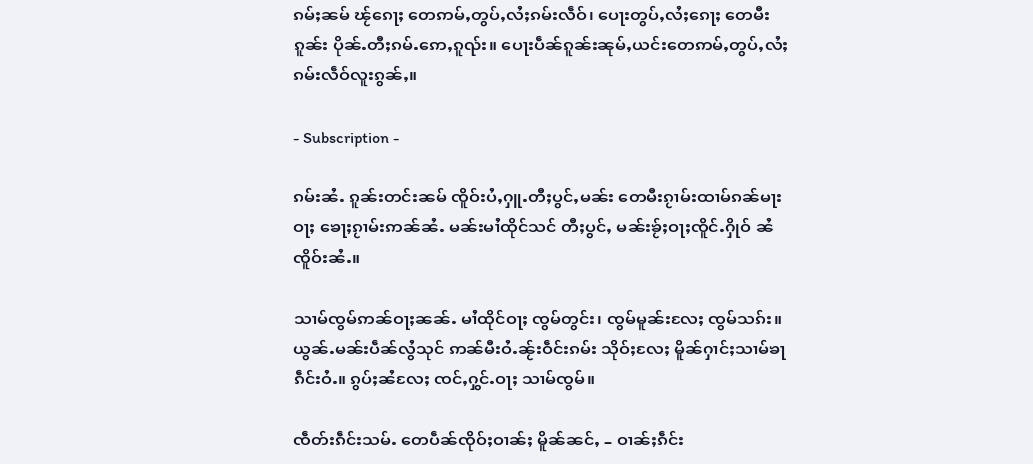ၵမ်ႈၼမ် ၽႂ်ၵေႃႈ တေဢမ်ႇတွပ်ႇလႆႈၵမ်းလဵဝ်၊ ပေႃးတွပ်ႇလႆႈၵေႃႈ တေမီးၵူၼ်း ပိုၼ်ႉတီႈၵမ်ႉဢေႇၵူၺ်း။ ပေႃးပဵၼ်ၵူၼ်းၼုမ်ႇယင်းတေဢမ်ႇတွပ်ႇလႆႈၵမ်းလဵဝ်လူးၵွၼ်ႇ။

- Subscription -

ၵမ်းၼႆႉ ၵူၼ်းတင်းၼမ် ၸိူဝ်းပႆႇႁူႉတီႈပွင်ႇမၼ်း တေမီးၵႂၢမ်းထၢမ်ၵၼ်မႃးဝႃႈ ၶေႃႈၵႂၢမ်းဢၼ်ၼႆႉ မၼ်းမၢႆထိုင်သင် တီႈပွင်ႇ မၼ်းၶႂ်ႈဝႃႈၸိူင်ႉႁိုဝ် ၼႆၸိူဝ်းၼႆႉ။

သၢမ်ၸွမ်ဢၼ်ဝႃႈၼၼ်ႉ မၢႆထိုင်ဝႃႈ ၸွမ်တွင်း၊ ၸွမ်မူၼ်းလႄႈ ၸွမ်သၵ်း။ ယွၼ်ႉမၼ်းပဵၼ်လွႆသုင် ဢၼ်မီးဝႆႉၼႂ်းဝဵင်းၵမ်း သိုဝ်ႈလႄႈ မိူၼ်ႁၢင်ႈသၢမ်ၶႃၵဵင်းဝႆႉ။ ၵွပ်ႈၼႆလႄႈ ၸင်ႇႁွင်ႉဝႃႈ သၢမ်ၸွမ်။

ၸဵတ်းၵဵင်းသမ်ႉ တေပဵၼ်ၸိုဝ်ႈဝၢၼ်ႈ မိူၼ်ၼင်ႇ – ဝၢၼ်ႈၵဵင်း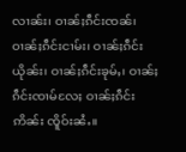လၢၼ်း၊ ဝၢၼ်ႈၵဵင်းၸၼ်၊ ဝၢၼ်ႈၵဵင်းငၢမ်း၊ ဝၢၼ်ႈၵဵင်းယိုၼ်း၊ ဝၢၼ်ႈၵဵင်းၶုမ်ႇ၊ ဝၢၼ်ႈၵဵင်းၸၢမ်လႄႈ ဝၢၼ်ႈၵဵင်းဢိၼ်း ၸိူဝ်းၼႆႉ။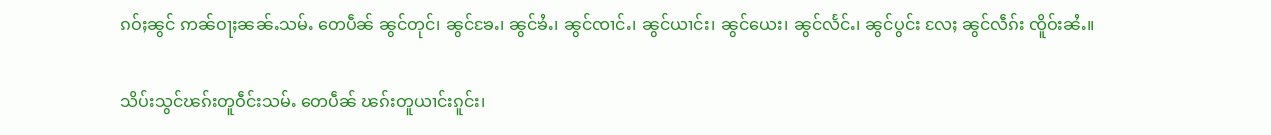ၵဝ်ႈၼွင် ဢၼ်ဝႃႈၼၼ်ႉသမ်ႉ တေပဵၼ် ၼွင်တုင်၊ ၼွင်ၶႄႉ၊ ၼွင်ၶႆႉ၊ ၼွင်ၸၢင်ႉ၊ ၼွင်ယၢင်း၊ ၼွင်ယေး၊ ၼွင်လႅင်ႉ၊ ၼွင်ပွင်း လႄႈ ၼွင်လဵၵ်း ၸိူဝ်းၼႆႉ။

သိပ်းသွင်ၽၵ်းတူဝဵင်းသမ်ႉ တေပဵၼ် ၽၵ်းတူယၢင်းၵူင်း၊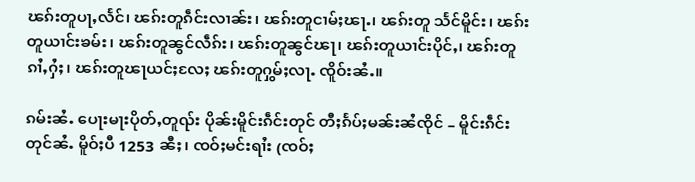ၽၵ်းတူပႃႇလႅင်၊ ၽၵ်းတူၵဵင်းလၢၼ်း၊ ၽၵ်းတူငၢမ်ႈၽႃႉ၊ ၽၵ်းတူ သႅင်မိူင်း၊ ၽၵ်းတူယၢင်းၶမ်း၊ ၽၵ်းတူၼွင်လဵၵ်း၊ ၽၵ်းတူၼွင်ၽႃ၊ ၽၵ်းတူယၢင်းပိုင်ႇ၊ ၽၵ်းတူၵၢႆႇႁႆႈ၊ ၽၵ်းတူၽႃယင်ႈလႄႈ ၽၵ်းတူႁွမ်ႈလႃႉ ၸိူဝ်းၼႆႉ။

ၵမ်းၼႆႉ ပေႃးမႃးပိုတ်ႇတူၺ်း ပိုၼ်းမိူင်းၵဵင်းတုင် တီႈၵႅပ်ႈမၼ်းၼႆၸိုင် – မိူင်းၵဵင်းတုင်ၼႆႉ မိူဝ်ႈပီ 1253 ၼီႈ၊ ၸဝ်ႈမင်းရၢႆး (ၸဝ်ႈ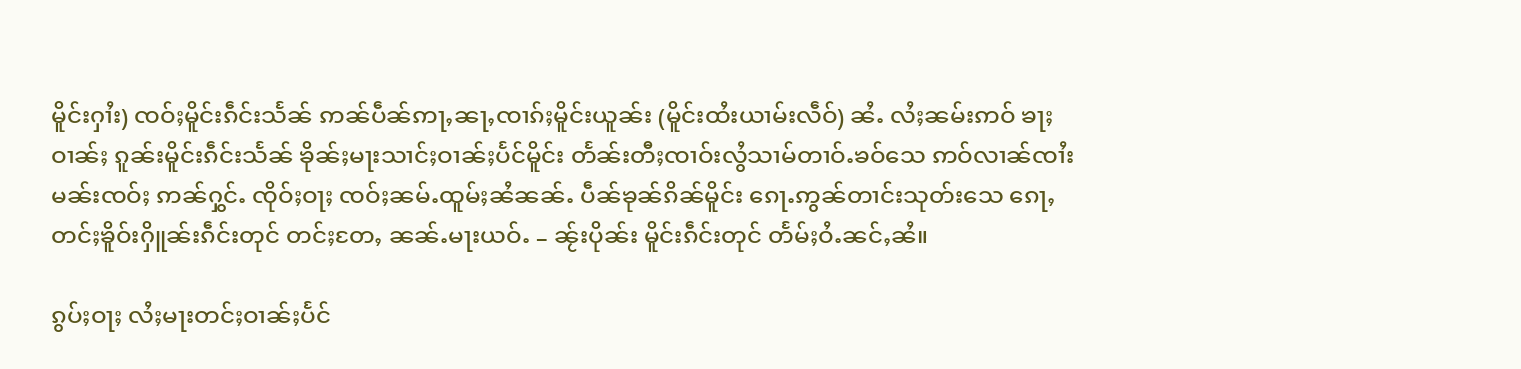မိူင်းႁၢႆး) ၸဝ်ႈမိူင်းၵဵင်းသႅၼ် ဢၼ်ပဵၼ်ဢႃႇၼႃႇၸၢၵ်ႈမိူင်းယူၼ်း (မိူင်းထႆးယၢမ်းလဵဝ်) ၼႆႉ လႆႈၼမ်းဢဝ် ၶႃႈဝၢၼ်ႈ ၵူၼ်းမိူင်းၵဵင်းသႅၼ် ၶိုၼ်ႈမႃးသၢင်ႈဝၢၼ်ႈပႅင်မိူင်း တႅၼ်းတီႈၸၢဝ်းလွႆသၢမ်တၢဝ်ႉၶဝ်သေ ဢဝ်လၢၼ်ၸၢႆးမၼ်းၸဝ်ႈ ဢၼ်ႁွင်ႉ ၸိုဝ်ႈဝႃႈ ၸဝ်ႈၼမ်ႉထူမ်ႈၼႆၼၼ်ႉ ပဵၼ်ၶုၼ်ၵိၼ်မိူင်း ၵေႃႉဢွၼ်တၢင်းသုတ်းသေ ၵေႃႇတင်ႈၶိူဝ်းႁိူၼ်းၵဵင်းတုင် တင်ႈတႄႇ ၼၼ်ႉမႃးယဝ်ႉ – ၼႂ်းပိုၼ်း မိူင်းၵဵင်းတုင် တႅမ်ႈဝႆႉၼင်ႇၼႆ။

ၵွပ်ႈဝႃႈ လႆႈမႃးတင်ႈဝၢၼ်ႈပႅင်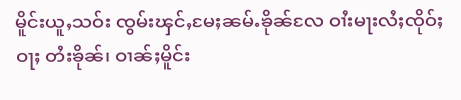မိူင်းယူႇသဝ်း ၸွမ်းၾင်ႇမႄႈၼမ်ႉၶိုၼ်လႄ ဝၢႆးမႃးလႆႈၸိုဝ်ႈဝႃႈ တႆးၶိုၼ်၊ ဝၢၼ်ႈမိူင်း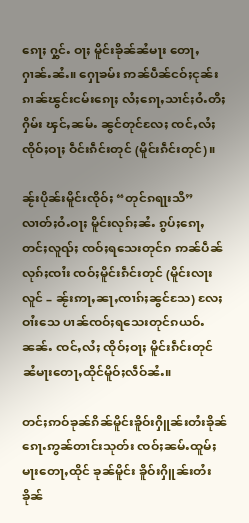ၵေႃႈ ႁွင်ႉ ဝႃႈ မိူင်းၶိုၼ်ၼႆမႃး တေႃႇႁၢၼ်ႉၼႆႉ။ ႁေႃၶမ်း ဢၼ်ပဵၼ်ငဝ်ႈငုၼ်း ၵၢၼ်ၽွင်းငမ်းၵေႃႈ လႆႈၵေႃႇသၢင်ႈဝႆႉတီႈႁိမ်း ၾင်ႇၼမ်ႉ ၼွင်တုင်လႄႈ ၸင်ႇလႆႈၸိုဝ်ႈဝႃႈ ဝဵင်းၵဵင်းတုင် (မိူင်းၵဵင်းတုင်)။

ၼႂ်းပိုၼ်းမိူင်းၸိုဝ်ႈ “တုင်ၵရႃးသီ” လၢတ်ႈဝႆႉဝႃႈ မိူင်းလုၵ်ႈၼႆႉ ၵွပ်ႈၵေႃႇတင်ႈလူၺ်ႈ ၸဝ်ႈရသေးတုင်ၵ ဢၼ်ပဵၼ်လုၵ်ႈၸၢႆး ၸဝ်ႈမိူင်းၵဵင်းတုင် (မိူင်းလႃးလူင် – ၼႂ်းဢႃႇၼႃႇၸၢၵ်ႈၼွင်သႄ) လႄႈ ဝၢႆးသေ ပၢၼ်ၸဝ်ႈရသေးတုင်ၵယဝ်ႉၼၼ်ႉ ၸင်ႇလႆႈ ၸိုဝ်ႈဝႃႈ မိူင်းၵဵင်းတုင် ၼႆမႃးတေႃႇထိုင်မိူဝ်ႈလဵဝ်ၼႆႉ။

တင်ႈဢဝ်ၶုၼ်ၵိၼ်မိူင်းၶိူဝ်းႁိူၼ်းတႆးၶိုၼ် ၵေႃႉဢွၼ်တၢင်းသုတ်း ၸဝ်ႈၼမ်ႉထူမ်ႈ မႃးတေႃႇထိုင် ၶုၼ်မိူင်း ၶိူဝ်းႁိူၼ်းတႆးၶိုၼ်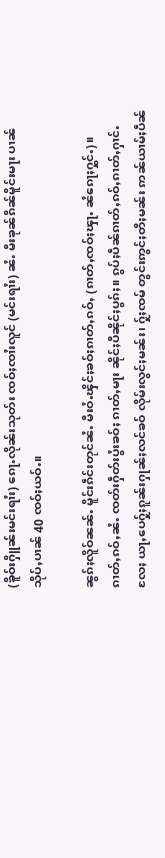(ၶိူဝ်းႁိူၼ်းမင်းရၢႆး) ၵေႃႉလိုၼ်းသုတ်း ၸဝ်ႈၸၢႆးလူင် (မင်းရၢႆး) ၼႆႉ မီးၶုၼ်ၵိၼ်မိူင်းမႃး ပၢၼ်သိုပ်ႇပၢၼ် 40 ၸဝ်ႈယဝ်ႉ။

ၼွၵ်ႈလိူဝ်ၼၼ်ႉ မိူင်းၵဵင်းတုင်ၼႆႉ မီးဝႆႉၾိင်ႈၶဝ်ႈၵၢတ်ႇၵဝ်ႇ (ၵၢတ်ႇၸဝ်ႈၾႃႉ ၼႆၵေႃႈႁွင်ႉ)။ ၵၢတ်ႇၵဝ်ႇၼႆႉ ၸတ်းႁဵတ်းပွႆးၶဝ်ႈ ၵၢတ်ႇမႃး ၼိုင်ႈပီၼိုင်ႈပွၵ်ႈ။ ၵွပ်ႈပဵၼ်ၵၢတ်ႇၵဝ်ႇၵၢတ်ႇႁၢင်ႉလႄႈ ယႃႇပေႁႂ်ႈၵူၼ်းႁုၼ်ႈလင်ၶဝ် လိုမ်းလွင်ႈမၼ်း၊ ႁႂ်ႈၸမ် တွင်းဢွင်ႈတီႈမၼ်း ဢၼ်ယၢမ်ႈပဵၼ်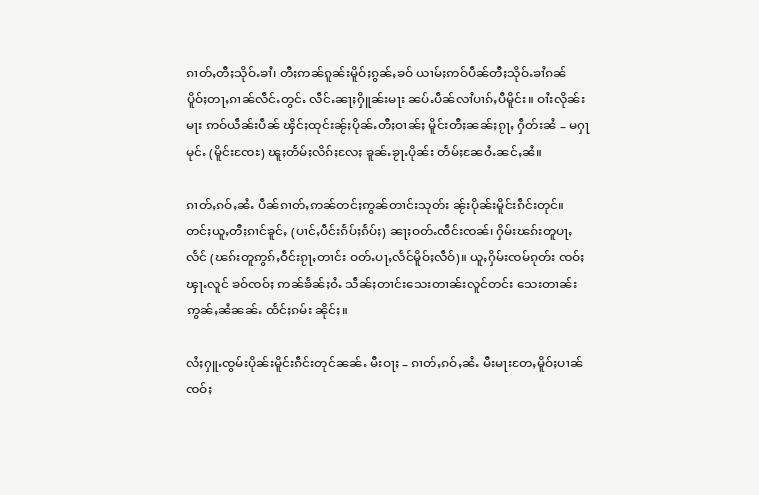ၵၢတ်ႇတီႈသိုဝ်ႉၶၢႆ၊ တီႈဢၼ်ၵူၼ်းမိူဝ်ႈၵွၼ်ႇၶဝ် ယၢမ်ႈဢဝ်ပဵၼ်တီႈသိုဝ်ႉၶၢႆၵၼ် ပိူဝ်ႈတႃႇၵၢၼ်လဵင်ႉတွင်ႉ လဵင်ႉၼႃႈႁိူၼ်းမႃး ၼပ်ႉပဵၼ်လၢႆပၢၵ်ႇပီမိူင်း။ ဝၢႆးလိုၼ်းမႃး ဢဝ်ယဵၼ်းပဵၼ် ၾိင်ႈထုင်းၼႂ်ႈပိုၼ်ႉတီႈဝၢၼ်ႈ မိူင်းတီႈၼၼ်ႈၵႂႃႇ ႁဵတ်းၼႆ – မႁႃမုင်ႉ (မိူင်းၸႄႊ) ၽူႈတႅမ်ႈလိၵ်ႈလႄႈ ၶူၼ်ႉၶႂႃႉပိုၼ်း တႅမ်ႈၼႄဝႆႉၼင်ႇၼႆ။

ၵၢတ်ႇၵဝ်ႇၼႆႉ ပဵၼ်ၵၢတ်ႇဢၼ်တင်ႈဢွၼ်တၢင်းသုတ်း ၼႂ်းပိုၼ်းမိူင်းၵဵင်းတုင်။ တင်ႈယူႇတီႈၵၢင်ၶူင်ႇ (ပၢင်ႇပဵင်းၵႅပ်ႈၵႅပ်ႈ) ၼႃႈဝတ်ႉၸဵင်းၸၼ်၊ ႁိမ်းၽၵ်းတူပႃႇလႅင် (ၽၵ်းတူဢွၵ်ႇဝဵင်းၵႂႃႇတၢင်း ဝတ်ႉပႃႇလႅင်မိူဝ်ႈလဵဝ်)။ ယူႇႁိမ်းၸမ်ၵုတ်း ၸဝ်ႈ ၾႃႉလူင် ၶဝ်ၸဝ်ႈ ဢၼ်ၶႅၼ်ႈဝႆႉ သဵၼ်ႈတၢင်းသေးတၢၼ်းလူင်တင်း သေးတၢၼ်းဢွၼ်ႇၼႆၼၼ်ႉ ထႅင်ႈၵမ်း ၼိုင်ႈ။

လႆႈႁူႉၸွမ်းပိုၼ်းမိူင်းၵဵင်းတုင်ၼၼ်ႉ မီးဝႃႈ – ၵၢတ်ႇၵဝ်ႇၼႆႉ မီးမႃးတႄႇမိူဝ်ႈပၢၼ်ၸဝ်ႈ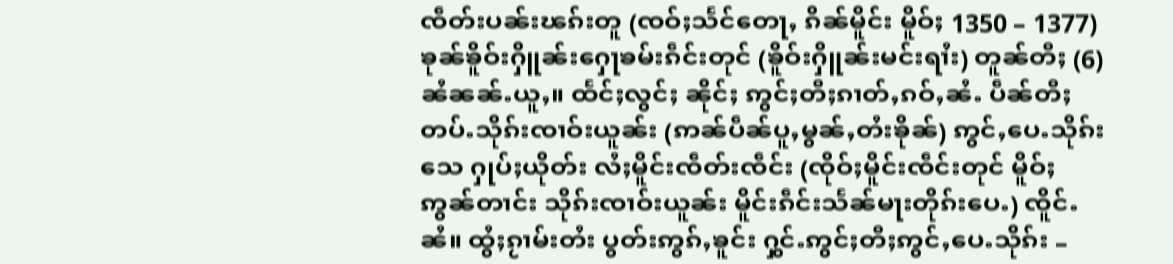ၸဵတ်းပၼ်းၽၵ်းတူ (ၸဝ်ႈသႅင်တေႃႇ ၵိၼ်မိူင်း မိူဝ်ႈ 1350 – 1377) ၶုၼ်ၶိူဝ်းႁိူၼ်းႁေႃၶမ်းၵဵင်းတုင် (ၶိူဝ်းႁိူၼ်းမင်းရၢႆး) တူၼ်တီႈ (6) ၼႆၼၼ်ႉယူႇ။ ထႅင်ႈလွင်ႈ ၼိုင်ႈ ဢွင်ႈတီႈၵၢတ်ႇၵဝ်ႇၼႆႉ ပဵၼ်တီႈတပ်ႉသိုၵ်းၸၢဝ်းယူၼ်း (ဢၼ်ပဵၼ်ပူႇမွၼ်ႇတႆးၶိုၼ်) ဢွင်ႇပေႉသိုၵ်းသေ ႁုပ်ႈယိုတ်း လႆႈမိူင်းၸဵတ်းၸဵင်း (ၸိုဝ်ႈမိူင်းၸဵင်းတုင် မိူဝ်ႈဢွၼ်တၢင်း သိုၵ်းၸၢဝ်းယူၼ်း မိူင်းၵဵင်းသႅၼ်မႃးတိုၵ်းပေႉ) ၸိူင်ႉၼႆ။ ထွႆႈၵႂၢမ်းတႆး ပွတ်းဢွၵ်ႇၶူင်း ႁွင်ႉဢွင်ႈတီႈဢွင်ႇပေႉသိုၵ်း –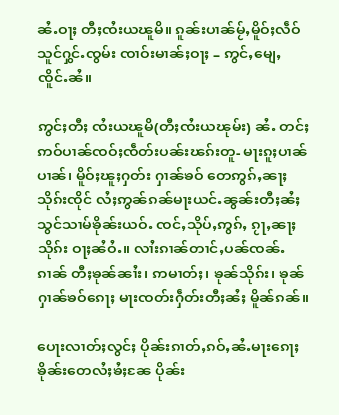ၼႆႉဝႃႈ တီႈၸႆးယၽူမိ။ ၵူၼ်းပၢၼ်မႂ်ႇမိူဝ်ႈလဵဝ် သူင်ႁွင်ႉၸွမ်း ၸၢဝ်းမၢၼ်ႈဝႃႈ – ဢွင်ႇမျေႇ ၸိူင်ႉၼႆ။

ဢွင်ႈတီႈ ၸႆးယၽူမိ(တီႈၸႆးယၽုမ်း) ၼႆႉ တင်ႈဢဝ်ပၢၼ်ၸဝ်ႈၸဵတ်းပၼ်းၽၵ်းတူ- မႃးၵူႈပၢၼ်ပၢၼ်၊ မိူဝ်ႈၽူႈႁတ်း ႁၢၼ်ၶဝ် တေဢွၵ်ႇၼႃႈသိုၵ်းၸိုင် လႆႈဢွၼ်ၵၼ်မႃးယင်ႉၼွၼ်းတီႈၼႆႈ သွင်သၢမ်ၶိုၼ်းယဝ်ႉ ၸင်ႇသိုပ်ႇဢွၵ်ႇ ၵႂႃႇၼႃႈသိုၵ်း ဝႃႈၼႆဝႆႉ။ လၢႆးၵၢၼ်တၢင်ႇပၼ်ၸၼ်ႉၵၢၼ် တီႈၶုၼ်ၼၢႆး၊ ဢမၢတ်ႈ၊ ၶုၼ်သိုၵ်း၊ ၶုၼ်ႁၢၼ်ၶဝ်ၵေႃႈ မႃးၸတ်းႁဵတ်းတီႈၼႆႈ မိူၼ်ၵၼ်။

ပေႃးလၢတ်ႈလွင်ႈ ပိုၼ်းၵၢတ်ႇၵဝ်ႇၼႆႉမႃးၵေႃႈ ၶိုၼ်းတေလႆႈၶႆႈၼႄ ပိုၼ်း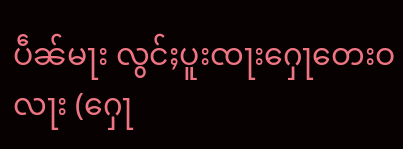ပဵၼ်မႃး လွင်ႈပူးၸႃးႁေႃတေးဝလႃး (ႁေႃ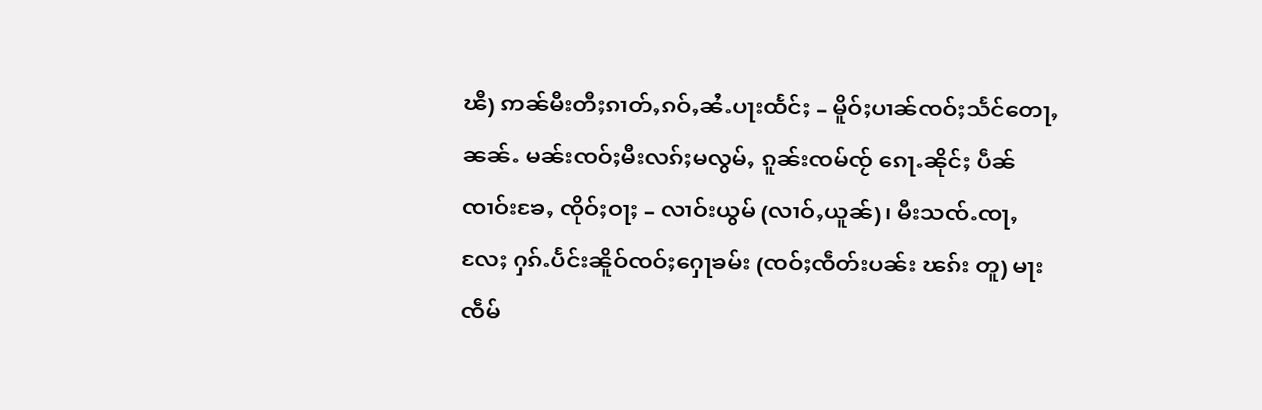ၽီ) ဢၼ်မီးတီႈၵၢတ်ႇၵဝ်ႇၼႆႉပႃးထႅင်ႈ – မိူဝ်ႈပၢၼ်ၸဝ်ႈသႅင်တေႃႇၼၼ်ႉ မၼ်းၸဝ်ႈမီးလၵ်ႈမလွမ်ႇ ၵူၼ်းၸမ်ၸႂ် ၵေႃႉၼိုင်ႈ ပဵၼ်ၸၢဝ်းၶႄႇ ၸိုဝ်ႈဝႃႈ – လၢဝ်းယွမ် (လၢဝ်ႇယူၼ်)၊ မီးသၸ်ႉၸႃႇလႄႈ ႁၵ်ႉပႅင်းၼိူဝ်ၸဝ်ႈႁေႃၶမ်း (ၸဝ်ႈၸဵတ်းပၼ်း ၽၵ်း တူ) မႃး ၸဵမ်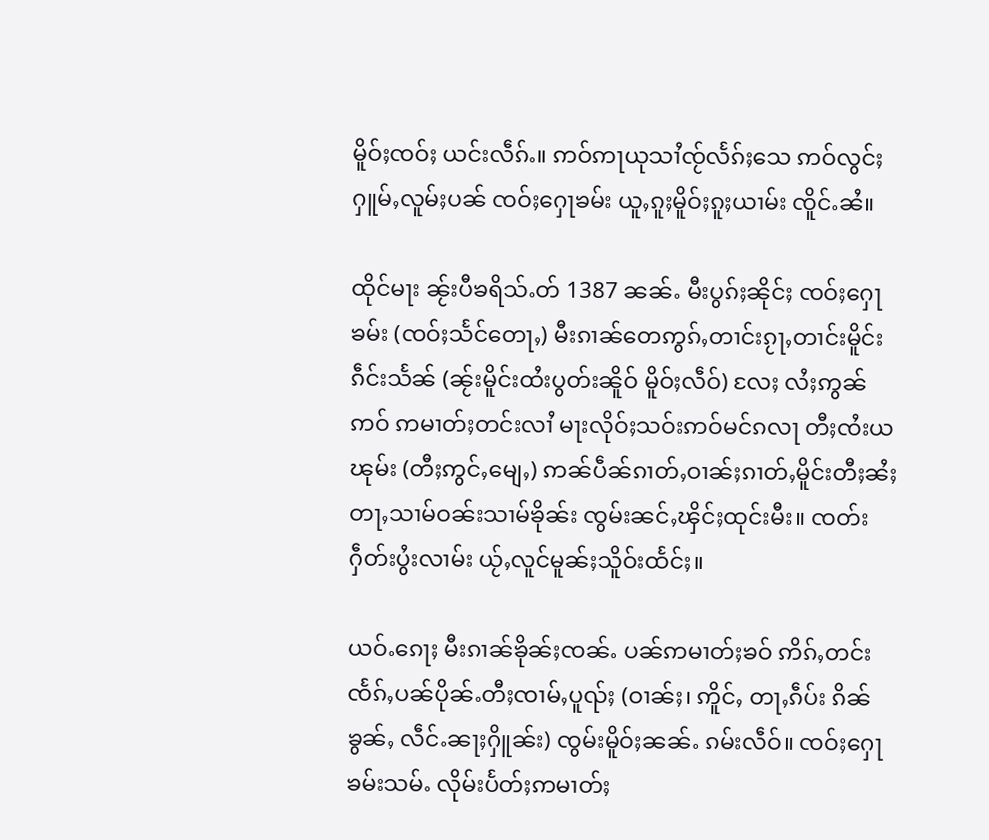မိူဝ်ႈၸဝ်ႈ ယင်းလဵၵ်ႉ။ ဢဝ်ဢႃယုသၢႆၸႂ်လႅၵ်ႈသေ ဢဝ်လွင်ႈႁူမ်ႇလူမ်ႈပၼ် ၸဝ်ႈႁေႃၶမ်း ယူႇၵူႈမိူဝ်ႈၵူႈယၢမ်း ၸိူင်ႉၼႆ။

ထိုင်မႃး ၼႂ်းပီၶရိသ်ႉတ် 1387 ၼၼ်ႉ မီးပွၵ်ႈၼိုင်ႈ ၸဝ်ႈႁေႃၶမ်း (ၸဝ်ႈသႅင်တေႃႇ) မီးၵၢၼ်တေဢွၵ်ႇတၢင်းၵႂႃႇတၢင်းမိူင်း ၵဵင်းသႅၼ် (ၼႂ်းမိူင်းထႆးပွတ်းၼိူဝ် မိူဝ်ႈလဵဝ်) လႄႈ လႆႈဢွၼ်ဢဝ် ဢမၢတ်ႈတင်းလၢႆ မႃးလိုဝ်ႈသဝ်းဢဝ်မင်ၵလႃ တီႈၸႆးယ ၽုမ်း (တီႈဢွင်ႇမျေႇ) ဢၼ်ပဵၼ်ၵၢတ်ႇဝၢၼ်ႈၵၢတ်ႇမိူင်းတီႈၼႆႈ တႃႇသၢမ်ဝၼ်းသၢမ်ၶိုၼ်း ၸွမ်းၼင်ႇၾိင်ႈထုင်းမီး။ ၸတ်း ႁဵတ်းပွႆးလၢမ်း ယႂ်ႇလူင်မူၼ်ႈသိူဝ်းထႅင်ႈ။

ယဝ်ႉၵေႃႈ မီးၵၢၼ်ၶိုၼ်ႈၸၼ်ႉ ပၼ်ဢမၢတ်ႈၶဝ် ဢိၵ်ႇတင်း ၸႅၵ်ႇပၼ်ပိုၼ်ႉတီႈၸၢမ်ႇပူၺ်ႈ (ဝၢၼ်ႈ၊ ဢိူင်ႇ တႃႇၵဵပ်း ၵိၼ်ၶွၼ်ႇ လဵင်ႉၼႃႈႁိူၼ်း) ၸွမ်းမိူဝ်ႈၼၼ်ႉ ၵမ်းလဵဝ်။ ၸဝ်ႈႁေႃၶမ်းသမ်ႉ လိုမ်းပႅတ်ႈဢမၢတ်ႈ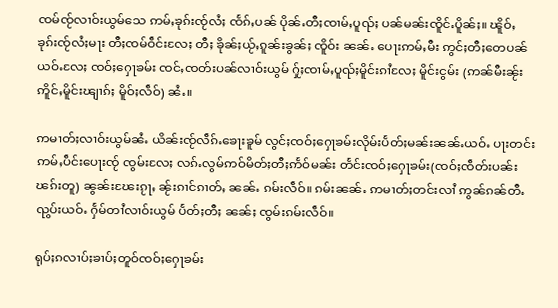ၸမ်ၸႂ်လၢဝ်းယွမ်သေ ဢမ်ႇၶုၵ်းၸႂ်လႆႈ ၸႅၵ်ႇပၼ် ပိုၼ်ႉတီႈၸၢမ်ႇပူၺ်ႈ ပၼ်မၼ်းၸိူင်ႉပိူၼ်ႈ။ ၽိူဝ်ႇၶုၵ်းၸႂ်လႆႈမႃး တီႈၸမ်ဝဵင်းလႄႈ တီႈ ၶိုၼ်ႈယႂ်ႇၵူၼ်းၶွၼ်ႈ ၸိူဝ်း ၼၼ်ႉ ပေႃးဢမ်ႇမီး ဢွင်ႈတီႈတေပၼ်ယဝ်ႉလႄႈ ၸဝ်ႈႁေႃၶမ်း ၸင်ႇၸတ်းပၼ်လၢဝ်းယွမ် ႁႂ်ႈၸၢမ်ႇပူၺ်ႈမိူင်းၵၢႆလႄႈ မိူင်းငွမ်း (ဢၼ်မီးၼႂ်းဢိူင်ႇမိူင်းၽျၢၵ်ႈ မိူဝ်ႈလဵဝ်) ၼႆႉ။

ဢမၢတ်ႈလၢဝ်းယွမ်ၼႆႉ ယိၼ်းၸႂ်လဵၵ်ႉၶေႃးၶူမ် လွင်ႈၸဝ်ႈႁေႃၶမ်းလိုမ်းပႅတ်ႈမၼ်းၼၼ်ႉယဝ်ႉ ပႃးတင်းဢမ်ႇပဵင်းပေႃးၸႂ် ၸွမ်းလႄႈ လၵ်ႉလွမ်ဢဝ်မိတ်ႈတီႈဢႅဝ်မၼ်း တႅင်းၸဝ်ႈႁေႃၶမ်း(ၸဝ်ႈၸဵတ်းပၼ်းၽၵ်းတူ) ၼွၼ်းၽႄးၵႂႃႇ ၼႂ်းၵၢင်ၵၢတ်ႇ ၼၼ်ႉ ၵမ်းလဵဝ်။ ၵမ်းၼၼ်ႉ ဢမၢတ်ႈတင်းလၢႆ ဢွၼ်ၵၼ်တီႉၺွပ်းယဝ်ႉ ႁႅမ်တၢႆလၢဝ်းယွမ် ပႅတ်ႈတီႈ ၼၼ်ႈ ၸွမ်းၵမ်းလဵဝ်။

ရုပ်ႈၵလၢပ်ႈၶၢပ်ႈတူဝ်ၸဝ်ႈႁေႃၶမ်း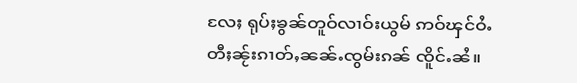လႄႈ ရုပ်ႈၶွၼ်တူဝ်လၢဝ်းယွမ် ဢဝ်ၾင်ဝႆႉတီႈၼႂ်းၵၢတ်ႇၼၼ်ႉၸွမ်းၵၼ် ၸိူင်ႉၼႆ။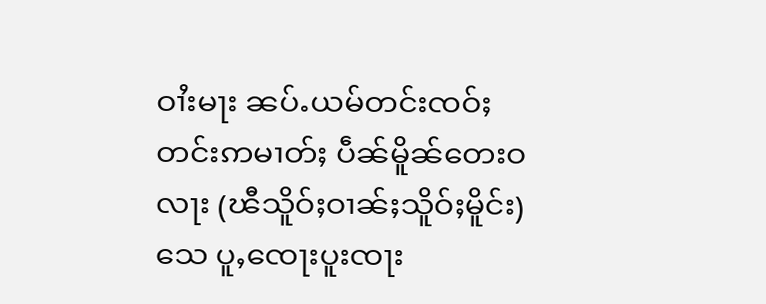ဝၢႆးမႃး ၼပ်ႉယမ်တင်းၸဝ်ႈ တင်းဢမၢတ်ႈ ပဵၼ်မိူၼ်တေးဝလႃး (ၽီသိူဝ်ႈဝၢၼ်ႈသိူဝ်ႈမိူင်း)သေ ပူႇၸေႃးပူးၸႃး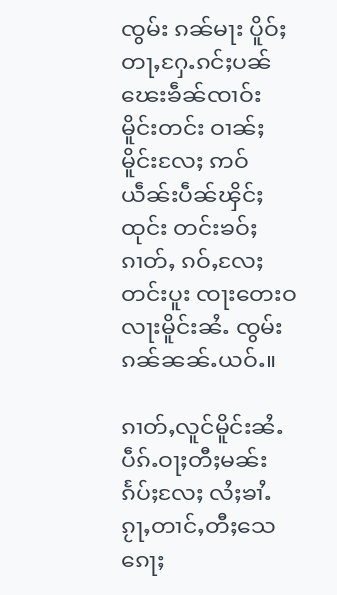ၸွမ်း ၵၼ်မႃး ပိူဝ်ႈ တႃႇႁႄႉၵင်ႈပၼ် ၽေးၶဵၼ်ၸၢဝ်းမိူင်းတင်း ဝၢၼ်ႈမိူင်းလႄႈ ဢဝ်ယဵၼ်းပဵၼ်ၾိင်ႈထုင်း တင်းၶဝ်ႈၵၢတ်ႇ ၵဝ်ႇလႄႈ တင်းပူး ၸႃးတေးဝလႃးမိူင်းၼႆႉ ၸွမ်းၵၼ်ၼၼ်ႉယဝ်ႉ။

ၵၢတ်ႇလူင်မိူင်းၼႆႉ ပဵၵ်ႉဝႃႈတီႈမၼ်းၵႅပ်ႈလႄႈ လႆႈၶၢႆႉၵႂႃႇတၢင်ႇတီႈသေၵေႃႈ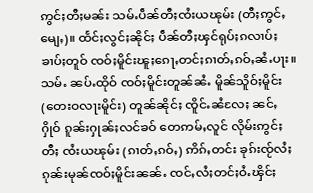ဢွင်ႈတီႈမၼ်း သမ်ႉပဵၼ်တီႈၸႆးယၽုမ်း (တီႈဢွင်ႇမျေႇ)။ ထႅင်ႈလွင်ႈၼိုင်ႈ ပဵၼ်တီႈၾင်ရုပ်ႈၵလၢပ်ႈၶၢပ်ႈတူဝ် ၸဝ်ႈမိူင်းၽူႈၵေႃႇတင်ႈၵၢတ်ႇၵဝ်ႇၼႆႉပႃး။ သမ်ႉ ၼပ်ႉထိုဝ် ၸဝ်ႈမိူင်းတူၼ်ၼႆႉ မိူၼ်သိူဝ်ႈမိူင်း (တေးဝလႃးမိူင်း) တူၼ်ၼိုင်ႈ ၸိူင်ႉၼႆလႄႈ ၼင်ႇႁိုဝ် ၵူၼ်းႁုၼ်ႈလင်ၶဝ် တေဢမ်ႇလူင် လိုမ်းဢွင်ႈတီႈ ၸႆးယၽုမ်း (ၵၢတ်ႇၵဝ်ႇ) ဢိၵ်ႇတင်း ၶုၵ်းၸႂ်လႆႈၵုၼ်းမုၼ်ၸဝ်ႈမိူင်းၼၼ်ႉ ၸင်ႇလႆႈတင်ႈဝႆႉၾိင်ႈ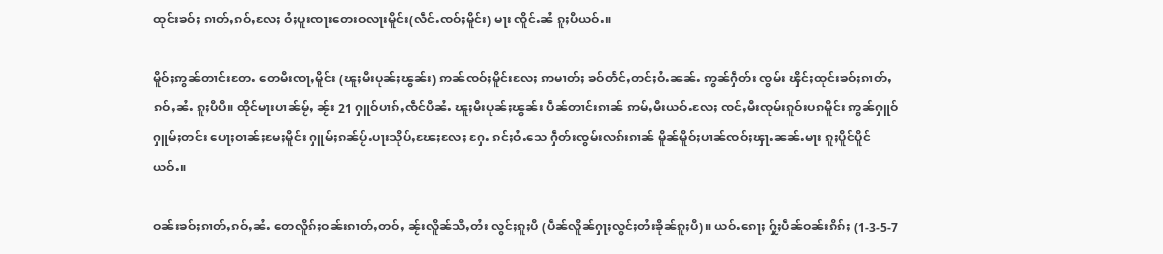ထုင်းၶဝ်ႈ ၵၢတ်ႇၵဝ်ႇလႄႈ ဝႆႈပူးၸႃးတေးဝလႃးမိူင်း(လဵင်ႉၸဝ်ႈမိူင်း) မႃး ၸိူင်ႉၼႆ ၵူႈပီယဝ်ႉ။

မိူဝ်ႈဢွၼ်တၢင်းတႄႉ တေမီးၸႃႇမိူင်း (ၽူႈမီးပုၼ်ႈၽွၼ်း) ဢၼ်ၸဝ်ႈမိူင်းလႄႈ ဢမၢတ်ႈ ၶဝ်တႅင်ႇတင်ႈဝႆႉၼၼ်ႉ ဢွၼ်ႁဵတ်း ၸွမ်း ၾိင်ႈထုင်းၶဝ်ႈၵၢတ်ႇၵဝ်ႇၼႆႉ ၵူႈပီပီ။ ထိုင်မႃးပၢၼ်မႂ်ႇ ၼႂ်း 21 ႁူဝ်ပၢၵ်ႇၸဵင်ပီၼႆႉ ၽူႈမီးပုၼ်ႈၽွၼ်း ပဵၼ်တၢင်းၵၢၼ် ဢမ်ႇမီးယဝ်ႉလႄႈ ၸင်ႇမီးၸုမ်းၵူဝ်းပၵမိူင်း ဢွၼ်ႁူဝ် ႁူမ်ႈတင်း ပေႃႈဝၢၼ်ႈမႄႈမိူင်း ႁူမ်ႈၵၼ်ပႂ်ႉပႃးသိုပ်ႇၽႄႈလႄႈ ႁႄႉ ၵင်ႈဝႆႉသေ ႁဵတ်းၸွမ်းလၵ်းၵၢၼ် မိူၼ်မိူဝ်ႈပၢၼ်ၸဝ်ႈၾႃႉၼၼ်ႉမႃး ၵူႈပိူင်ပိူင်ယဝ်ႉ။

ဝၼ်းၶဝ်ႈၵၢတ်ႇၵဝ်ႇၼႆႉ တေလိူၵ်ႈဝၼ်းၵၢတ်ႇတဝ်ႇ ၼႂ်းလိူၼ်သီႇတႆး လွင်ႈၵူႈပီ (ပဵၼ်လိူၼ်ႁႃႈလွင်ႈတႆးၶိုၼ်ၵူႈပီ)။ ယဝ်ႉၵေႃႈ ႁႂ်ႈပဵၼ်ဝၼ်းၵိၵ်ႈ (1-3-5-7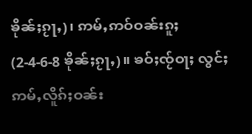ၶိုၼ်ႈၵႂႃႇ)၊ ဢမ်ႇဢဝ်ဝၼ်းၵူႈ (2-4-6-8 ၶိုၼ်ႈၵႂႃႇ)။ ၶဝ်ႈၸႂ်ဝႃႈ လွင်ႈဢမ်ႇလိူၵ်ႈဝၼ်း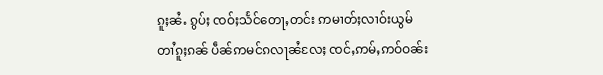ၵူႈၼႆႉ ၵွပ်ႈ ၸဝ်ႈသႅင်တေႃႇတင်း ဢမၢတ်ႈလၢဝ်းယွမ် တၢႆၵူႈၵၼ် ပဵၼ်ဢမင်ၵလႃၼႆလႄႈ ၸင်ႇဢမ်ႇဢဝ်ဝၼ်း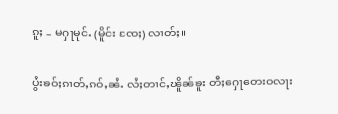ၵူႈ – မႁႃမုင်ႉ (မိူင်း ၸႄႈ) လၢတ်ႈ။

ပွႆးၶဝ်ႈၵၢတ်ႇၵဝ်ႇၼႆႉ လႆႈတၢင်ႇၽိူၼ်ၶူး တီႈႁေႃတေးဝလႃး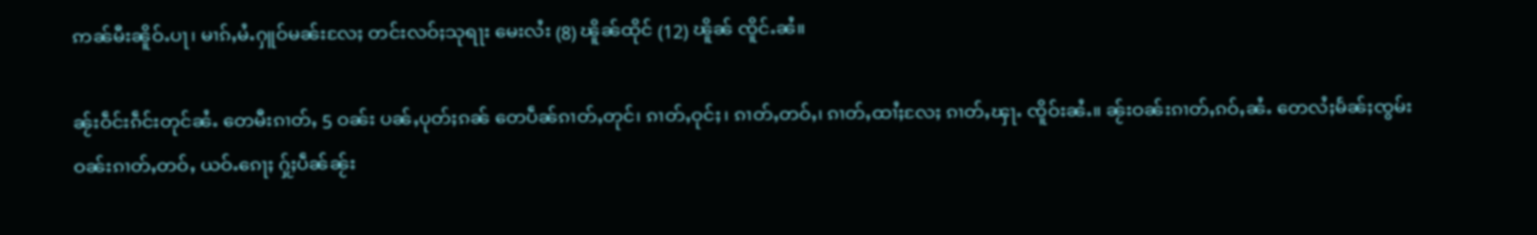ဢၼ်မီးၼိူဝ်ႉပႃ၊ မၢၵ်ႇမႆႉႁူဝ်မၼ်းလႄႈ တင်းလဝ်ႈသုရႃး မေးလႆး (8) ၽိူၼ်ထိုင် (12) ၽိူၼ် ၸိူင်ႉၼႆ။

ၼႂ်းဝဵင်းၵဵင်းတုင်ၼႆႉ တေမီးၵၢတ်ႇ 5 ဝၼ်း ပၼ်ႇပုတ်ႈၵၼ် တေပဵၼ်ၵၢတ်ႇတုင်၊ ၵၢတ်ႇဝုင်ႈ၊ ၵၢတ်ႇတဝ်ႇ၊ ၵၢတ်ႇထၢႆႈလႄႈ ၵၢတ်ႇၾႃႉ ၸိူဝ်းၼႆႉ။ ၼႂ်းဝၼ်းၵၢတ်ႇၵဝ်ႇၼႆႉ တေလႆႈမႅၼ်ႈၸွမ်းဝၼ်းၵၢတ်ႇတဝ်ႇ ယဝ်ႉၵေႃႈ ႁႂ်ႈပဵၼ်ၼႂ်း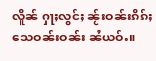လိူၼ် ႁႃႈလွင်ႈ ၼႂ်းဝၼ်းၵိၵ်ႈသေဝၼ်းဝၼ်း ၼႆယဝ်ႉ။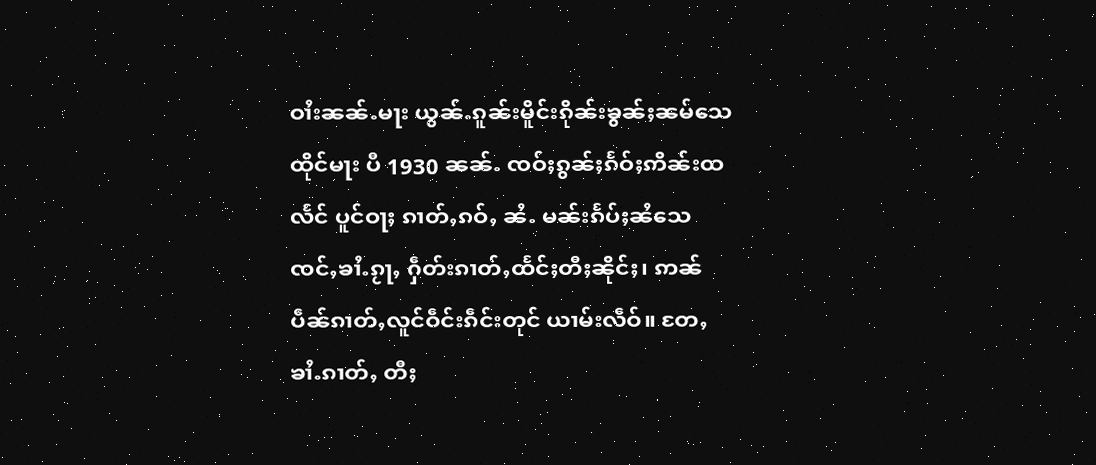ဝၢႆးၼၼ်ႉမႃး ယွၼ်ႉၵူၼ်းမိူင်းၵိုၼ်းၶွၼ်ႈၼမ်သေ ထိုင်မႃး ပီ 1930 ၼၼ်ႉ ၸဝ်ႈၵွၼ်ႈၵႅဝ်ႈဢိၼ်းထလႅင် ပူင်ဝႃႈ ၵၢတ်ႇၵဝ်ႇ ၼႆႉ မၼ်းၵႅပ်ႈၼႆသေ ၸင်ႇၶၢႆႉၵႂႃႇ ႁဵတ်းၵၢတ်ႇထႅင်ႈတီႈၼိုင်ႈ၊ ဢၼ်ပဵၼ်ၵၢတ်ႇလူင်ဝဵင်းၵဵင်းတုင် ယၢမ်းလဵဝ်။ တႄႇၶၢႆႉၵၢတ်ႇ တီႈ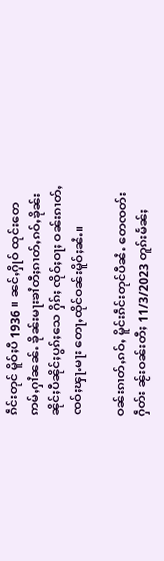ၵဵင်းတုင် မိူဝ်ႈပီ 1936 ။ ၼင်ႇႁိုဝ် ထုင်းတေဢမ်ႇႁၢႆၼၼ်ႉ ၶိုၼ်းမႃးၶၢႆတီႈၵၢတ်ႇၵဝ်ႇၶိုၼ်း ၼိုင်ႈပီၼိုင်ႈပွၵ်ႈသေ ႁိၵ်ႈ ၸိုဝ်ႈဝႃႈ ဝၼ်းၵၢတ်ႇၸဝ်ႈၾႃႉမႃး တေႃႇထိုင်ဝၼ်းမိူဝ်ႈၼႆႉ။

ဝၼ်းၵၢတ်ႇၵဝ်ႇ မိူင်းၵဵင်းတုင်ပီၼႆႉ တေၸတ်းႁဵတ်း ၼႂ်းဝၼ်းတီႈ 11/3/2023 တူၵ်းမႅၼ်ႈ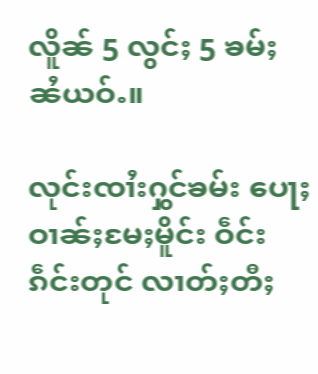လိူၼ် 5 လွင်ႈ 5 ၶမ်ႈ ၼႆယဝ်ႉ။

လုင်းၸၢႆးႁွင်ၶမ်း ပေႃႈဝၢၼ်ႈမႄႈမိူင်း ဝဵင်းၵဵင်းတုင် လၢတ်ႈတီႈ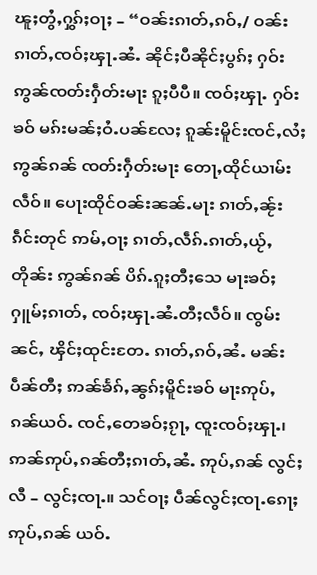ၽူႈတွႆႇႁွၵ်ႈဝႃႈ – “ဝၼ်းၵၢတ်ႇၵဝ်ႇ/ ဝၼ်းၵၢတ်ႇၸဝ်ႈၾႃႉၼႆႉ ၼိုင်ႈပီၼိုင်ႈပွၵ်ႈ ႁဝ်းဢွၼ်ၸတ်းႁဵတ်းမႃး ၵူႈပီပီ။ ၸဝ်ႈၾႃႉ ႁဝ်းၶဝ် မၵ်းမၼ်ႈဝႆႉပၼ်လႄႈ ၵူၼ်းမိူင်းၸင်ႇလႆႈ ဢွၼ်ၵၼ် ၸတ်းႁဵတ်းမႃး တေႃႇထိုင်ယၢမ်းလဵဝ်။ ပေႃးထိုင်ဝၼ်းၼၼ်ႉမႃး ၵၢတ်ႇၼႂ်းၵဵင်းတုင် ဢမ်ႇဝႃႈ ၵၢတ်ႇလဵၵ်ႉၵၢတ်ႇယႂ်ႇ တိုၼ်း ဢွၼ်ၵၼ် ပိၵ်ႉၵူႈတီႈသေ မႃးၶဝ်ႈႁူမ်ႈၵၢတ်ႇ ၸဝ်ႈၾႃႉၼႆႉတီႈလဵဝ်။ ၸွမ်းၼင်ႇ ၾိင်ႈထုင်းတႄႉ ၵၢတ်ႇၵဝ်ႇၼႆႉ မၼ်းပဵၼ်တီႈ ဢၼ်ၶႅၵ်ႇၼွၵ်ႈမိူင်းၶဝ် မႃးဢုပ်ႇၵၼ်ယဝ်ႉ ၸင်ႇတေၶဝ်ႈၵႂႃႇ ၸူးၸဝ်ႈၾႃႉ၊ ဢၼ်ဢုပ်ႇၵၼ်တီႈၵၢတ်ႇၼႆႉ ဢုပ်ႇၵၼ် လွင်ႈလီ – လွင်ႈၸႃႉ။ သင်ဝႃႈ ပဵၼ်လွင်ႈၸႃႉၵေႃႈ ဢုပ်ႇၵၼ် ယဝ်ႉ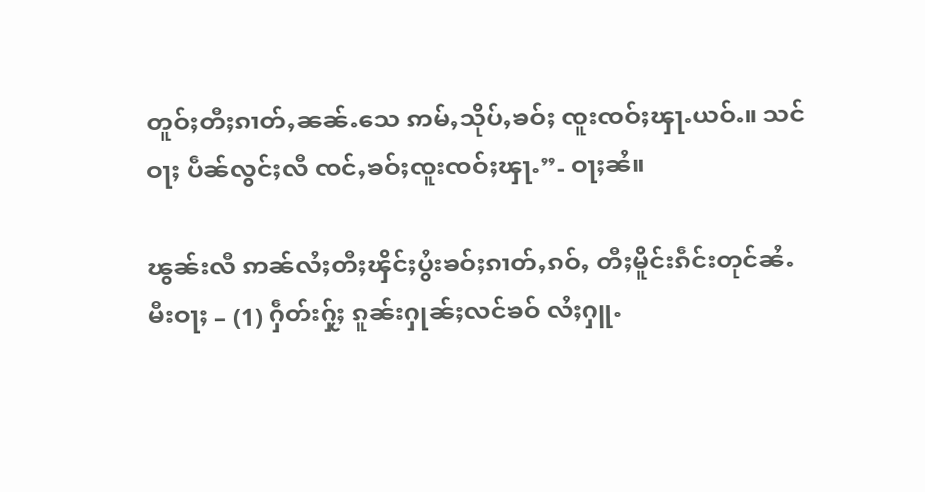တူဝ်ႈတီႈၵၢတ်ႇၼၼ်ႉသေ ဢမ်ႇသိုပ်ႇၶဝ်ႈ ၸူးၸဝ်ႈၾႃႉယဝ်ႉ။ သင်ဝႃႈ ပဵၼ်လွင်ႈလီ ၸင်ႇၶဝ်ႈၸူးၸဝ်ႈၾႃႉ”- ဝႃႈၼႆ။

ၽွၼ်းလီ ဢၼ်လႆႈတီႈၾိင်ႈပွႆးၶဝ်ႈၵၢတ်ႇၵဝ်ႇ တီႈမိူင်းၵဵင်းတုင်ၼႆႉ မီးဝႃႈ – (1) ႁဵတ်းႁႂ်ႈ ၵူၼ်းႁုၼ်ႈလင်ၶဝ် လႆႈႁူႉ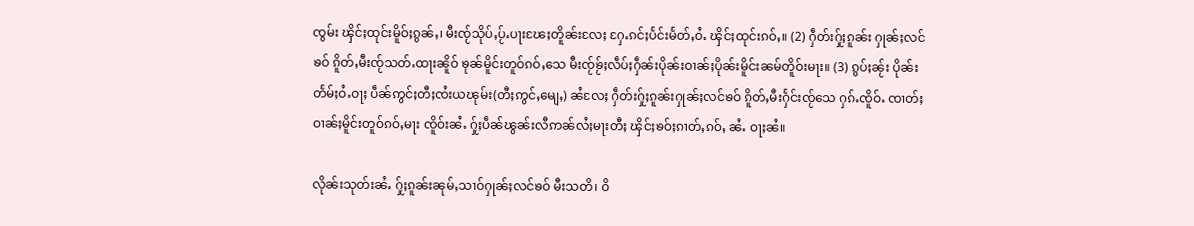ၸွမ်း ၾိင်ႈထုင်းမိူဝ်ႈၵွၼ်ႇ၊ မီးၸႂ်သိုပ်ႇပႂ်ႉပႃးၽႄႈတိူၼ်းလႄႈ ႁႄႉၵင်ႈပႅင်းမႅတ်ႇဝႆႉ ၾိင်ႈထုင်းၵဝ်ႇ။ (2) ႁဵတ်းႁႂ်ႈၵူၼ်း ႁုၼ်ႈလင်ၶဝ် ၵိူတ်ႇမီးၸႂ်သတ်ႉထႃးၼိူဝ် ၶုၼ်မိူင်းတူဝ်ၵဝ်ႇသေ မီးၸႂ်ၶႂ်ႈလဵပ်ႈႁဵၼ်းပိုၼ်းဝၢၼ်ႈပိုၼ်းမိူင်းၼမ်တိူဝ်းမႃး။ (3) ၵွပ်ႈၼႂ်း ပိုၼ်းတႅမ်ႈဝႆႉဝႃႈ ပဵၼ်ဢွင်ႈတီႈၸႆးယၽုမ်း(တီႈဢွင်ႇမျေႇ) ၼႆလႄႈ ႁဵတ်းႁႂ်ႈၵူၼ်းႁုၼ်ႈလင်ၶဝ် ၵိူတ်ႇမီးႁႅင်းၸႂ်သေ ႁၵ်ႉၸိူဝ်ႉ ၸၢတ်ႈဝၢၼ်ႈမိူင်းတူဝ်ၵဝ်ႇမႃး ၸိူဝ်းၼႆႉ ႁႂ်ႈပဵၼ်ၽွၼ်းလီဢၼ်လႆႈမႃးတီႈ ၾိင်ႈၶဝ်ႈၵၢတ်ႇၵဝ်ႇ ၼႆႉ ဝႃႈၼႆ။

လိုၼ်းသုတ်းၼႆႉ ႁႂ်ႈၵူၼ်းၼုမ်ႇသၢဝ်ႁုၼ်ႈလင်ၶဝ် မီးသတိ၊ ဝိ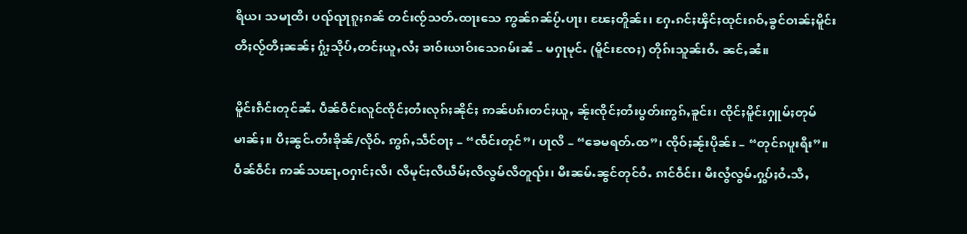ရိယ၊ သမႃထိ၊ ပၺ်ၺႃၵူႈၵၼ် တင်းၸႂ်သတ်ႉထႃးသေ ဢွၼ်ၵၼ်ပႂ်ႉပႃး၊ ၽႄႈတိူၼ်း၊ ႁႄႉၵင်ႈၾိင်ႈထုင်းၵဝ်ႇၶွင်ဝၢၼ်ႈမိူင်း တီႈလႂ်တီႈၼၼ်ႈ ႁႂ်ႈသိုပ်ႇတင်ႈယူႇလႆႈ ၶၢဝ်းယၢဝ်းသေၵမ်းၼႆ – မႁႃမုင်ႉ (မိူင်းၸႄႈ) တိုၵ်းသူၼ်းဝႆႉ ၼင်ႇၼႆ။

မိူင်းၵဵင်းတုင်ၼႆႉ ပဵၼ်ဝဵင်းလူင်ၸိုင်ႈတႆးလုၵ်ႈၼိုင်ႈ ဢၼ်ပၵ်းတင်ႈယူႇ ၼႂ်းၸိုင်ႈတႆးပွတ်းဢွၵ်ႇၶူင်း၊ ၸိုင်ႈမိူင်းႁူမ်ႈတုမ် မၢၼ်ႈ။ ပီႈၼွင်ႉတႆးၶိုၼ်/လိုဝ်ႉ ဢွၵ်ႇသဵင်ဝႃႈ – “ၸဵင်းတုင်”၊ ပႃလိ – “ၶေမရတ်ႉထ”၊ ၸိုဝ်ႈၼႂ်းပိုၼ်း – “တုင်ၵပူးရီး”။ ပဵၼ်ဝဵင်း ဢၼ်သၽႃႇဝႁၢင်ႈလီ၊ လီမုင်ႈလီယဵမ်ႈလီလွမ်လီတူၺ်း၊ မီးၼမ်ႉၼွင်တုင်ဝႆႉ ၵၢင်ဝဵင်း၊ မီးလွႆလွမ်ႉႁွပ်ႈဝႆႉသီႇ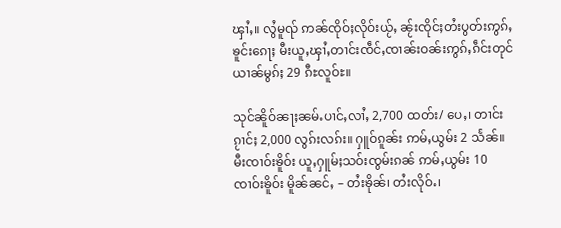ၾၢႆႇ။ လွႆမူၺ် ဢၼ်ၸိုဝ်ႈလိုဝ်းယႂ်ႇ ၼႂ်းၸိုင်ႈတႆးပွတ်းဢွၵ်ႇၶူင်းၵေႃႈ မီးယူႇၾၢႆႇတၢင်းၸဵင်ႇၸၢၼ်းဝၼ်းဢွၵ်ႇၵဵင်းတုင် ယၢၼ်မွၵ်ႈ 29 ၵီႊလူဝ်ႊ။

သုင်ၼိူဝ်ၼႃႈၼမ်ႉပၢင်ႇလၢႆႇ 2,700 ထတ်း/ ပေႇ၊ တၢင်းၵႂၢင်ႈ 2,000 လွၵ်းလၵ်း။ ႁူဝ်ၵူၼ်း ဢမ်ႇယွမ်း 2 သႅၼ်။ မီးၸၢဝ်းၶိူဝ်း ယူႇႁူမ်ႈသဝ်းၸွမ်းၵၼ် ဢမ်ႇယွမ်း 10 ၸၢဝ်းၶိူဝ်း မိူၼ်ၼင်ႇ – တႆးၶိုၼ်၊ တႆးလိုဝ်ႉ၊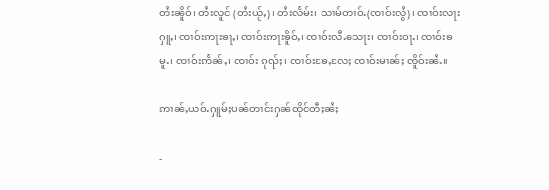တႆးၼိူဝ်၊ တႆးလူင် (တႆးယႂ်ႇ)၊ တႆးလႅမ်း၊ သၢမ်တၢဝ်ႉ(ၸၢဝ်းလွႆ)၊ ၸၢဝ်းလႃးႁူႇ၊ ၸၢဝ်းဢႃးၶႃႇ၊ ၸၢဝ်းဢႃးၶိူဝ်ႇ၊ ၸၢဝ်းလီႉသေႃး၊ ၸၢဝ်းဝႃႉ၊ ၸၢဝ်းၶမူႉ၊ ၸၢဝ်းဢႅၼ်ႇ၊ ၸၢဝ်း ၵုၺ်ႈ၊ ၸၢဝ်းၶႄႇလႄႈ ၸၢဝ်းမၢၼ်ႈ ၸိူဝ်းၼႆႉ။

ဢၢၼ်ႇယဝ်ႉႁူမ်ႈပၼ်တၢင်းႁၼ်ထိုင်တီႈၼႆႈ

-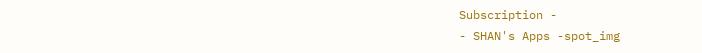Subscription -
- SHAN's Apps -spot_img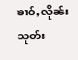ၶၢဝ်ႇလိုၼ်းသုတ်း